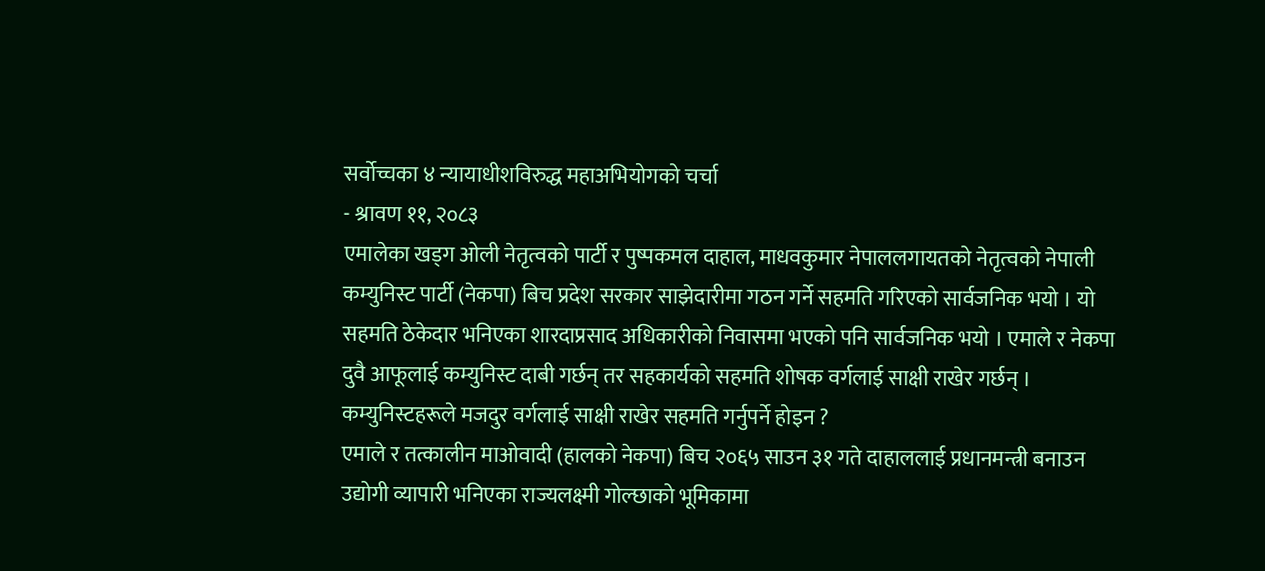सर्वोच्चका ४ न्यायाधीशविरुद्ध महाअभियोगको चर्चा
- श्रावण ११, २०८३
एमालेका खड्ग ओली नेतृत्वको पार्टी र पुष्पकमल दाहाल, माधवकुमार नेपाललगायतको नेतृत्वको नेपाली कम्युनिस्ट पार्टी (नेकपा) बिच प्रदेश सरकार साझेदारीमा गठन गर्ने सहमति गरिएको सार्वजनिक भयो । यो सहमति ठेकेदार भनिएका शारदाप्रसाद अधिकारीको निवासमा भएको पनि सार्वजनिक भयो । एमाले र नेकपा दुवै आफूलाई कम्युनिस्ट दाबी गर्छन् तर सहकार्यको सहमति शोषक वर्गलाई साक्षी राखेर गर्छन् । कम्युनिस्टहरूले मजदुर वर्गलाई साक्षी राखेर सहमति गर्नुपर्ने होइन ?
एमाले र तत्कालीन माओवादी (हालको नेकपा) बिच २०६५ साउन ३१ गते दाहाललाई प्रधानमन्त्री बनाउन उद्योगी व्यापारी भनिएका राज्यलक्ष्मी गोल्छाको भूमिकामा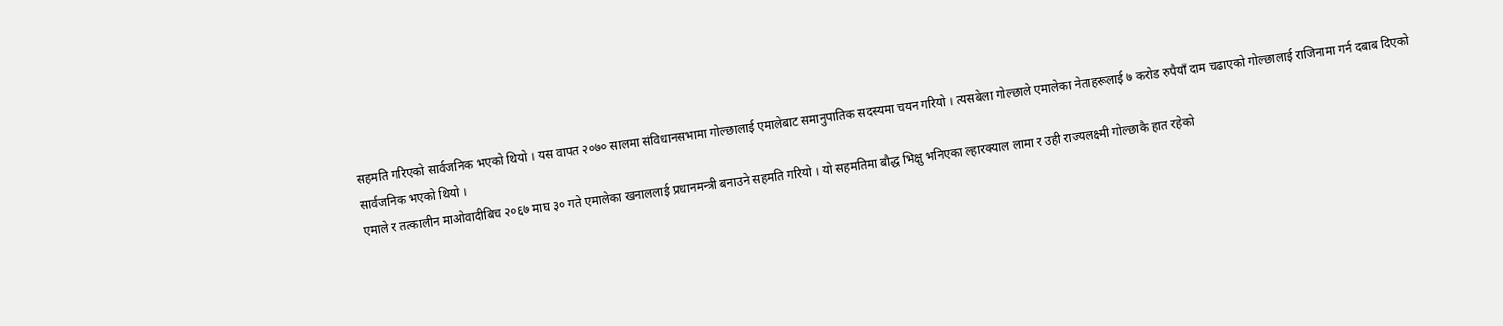सहमति गरिएको सार्वजनिक भएको थियो । यस वापत २०७० सालमा संविधानसभामा गोल्छालाई एमालेबाट समानुपातिक सदस्यमा चयन गरियो । त्यसबेला गोल्छाले एमालेका नेताहरूलाई ७ करोड रुपैयाँ दाम चढाएको गोल्छालाई राजिनामा गर्न दबाब दिएको सार्वजनिक भएको थियो ।
एमाले र तत्कालीन माओवादीबिच २०६७ माघ ३० गते एमालेका खनाललाई प्रधानमन्त्री बनाउने सहमति गरियो । यो सहमतिमा बौद्ध भिक्षु भनिएका ल्हारक्याल लामा र उही राज्यलक्ष्मी गोल्छाकै हात रहेको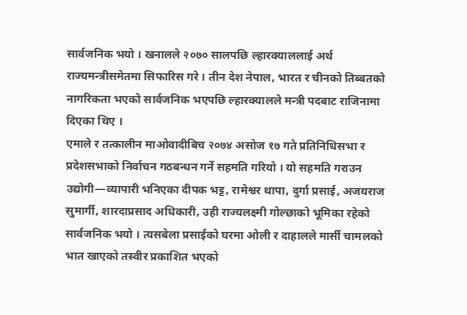सार्वजनिक भयो । खनालले २०७० सालपछि ल्हारक्याललाई अर्थ राज्यमन्त्रीसमेतमा सिफारिस गरे । तीन देश नेपाल, भारत र चीनको तिब्बतको नागरिकता भएको सार्वजनिक भएपछि ल्हारक्यालले मन्त्री पदबाट राजिनामा दिएका थिए ।
एमाले र तत्कालीन माओवादीबिच २०७४ असोज १७ गते प्रतिनिधिसभा र प्रदेशसभाको निर्वाचन गठबन्धन गर्ने सहमति गरियो । यो सहमति गराउन उद्योगी—व्यापारी भनिएका दीपक भट्ट, रामेश्वर थापा, दुर्गा प्रसाई, अजयराज सुमार्गी, शारदाप्रसाद अधिकारी, उही राज्यलक्ष्मी गोल्छाको भूमिका रहेको सार्वजनिक भयो । त्यसबेला प्रसाईको घरमा ओली र दाहालले मार्सी चामलको भात खाएको तस्वीर प्रकाशित भएको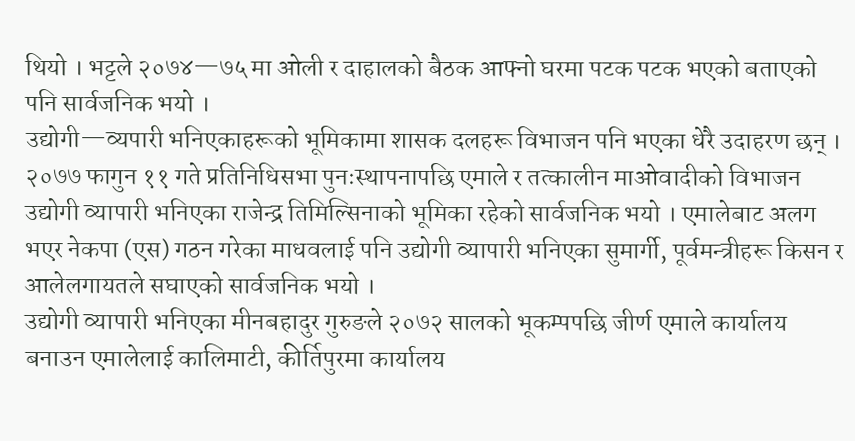थियो । भट्टले २०७४—७५ मा ओली र दाहालको बैठक आफ्नो घरमा पटक पटक भएको बताएको पनि सार्वजनिक भयो ।
उद्योगी—व्यपारी भनिएकाहरूको भूमिकामा शासक दलहरू विभाजन पनि भएका धेरै उदाहरण छन् । २०७७ फागुन ११ गते प्रतिनिधिसभा पुनःस्थापनापछि एमाले र तत्कालीन माओवादीको विभाजन उद्योगी व्यापारी भनिएका राजेन्द्र तिमिल्सिनाको भूमिका रहेको सार्वजनिक भयो । एमालेबाट अलग भएर नेकपा (एस) गठन गरेका माधवलाई पनि उद्योगी व्यापारी भनिएका सुमार्गी, पूर्वमन्त्रीहरू किसन र आलेलगायतले सघाएको सार्वजनिक भयो ।
उद्योगी व्यापारी भनिएका मीनबहादुर गुरुङले २०७२ सालको भूकम्पपछि जीर्ण एमाले कार्यालय बनाउन एमालेलाई कालिमाटी, कीर्तिपुरमा कार्यालय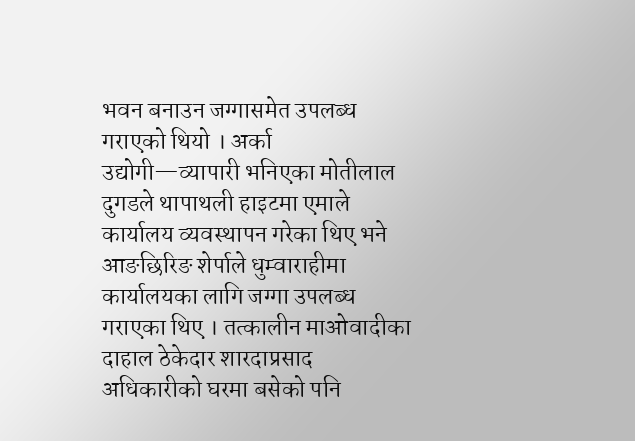भवन बनाउन जग्गासमेत उपलब्ध गराएको थियो । अर्का उद्योगी—व्यापारी भनिएका मोतीलाल दुगडले थापाथली हाइटमा एमाले कार्यालय व्यवस्थापन गरेका थिए भने आङछिरिङ शेर्पाले धुम्वाराहीमा कार्यालयका लागि जग्गा उपलब्ध गराएका थिए । तत्कालीन माओवादीका दाहाल ठेकेदार शारदाप्रसाद अधिकारीको घरमा बसेको पनि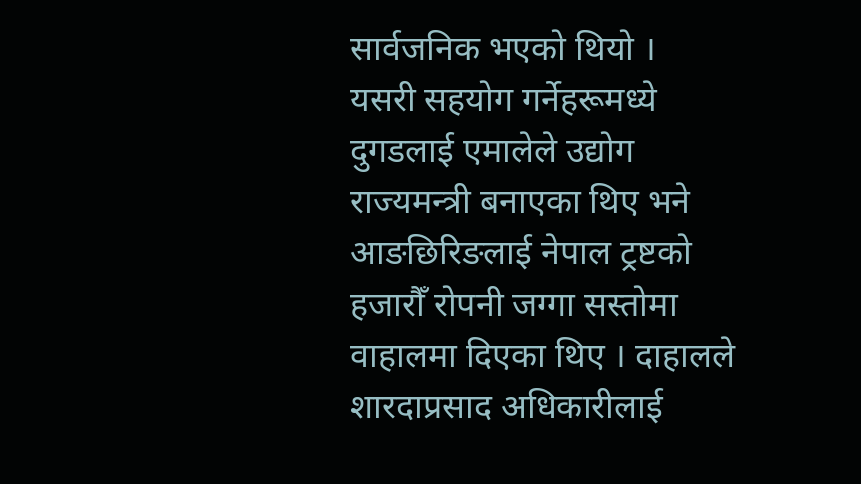सार्वजनिक भएको थियो ।
यसरी सहयोग गर्नेहरूमध्ये दुगडलाई एमालेले उद्योग राज्यमन्त्री बनाएका थिए भने आङछिरिङलाई नेपाल ट्रष्टको हजारौँ रोपनी जग्गा सस्तोमा वाहालमा दिएका थिए । दाहालले शारदाप्रसाद अधिकारीलाई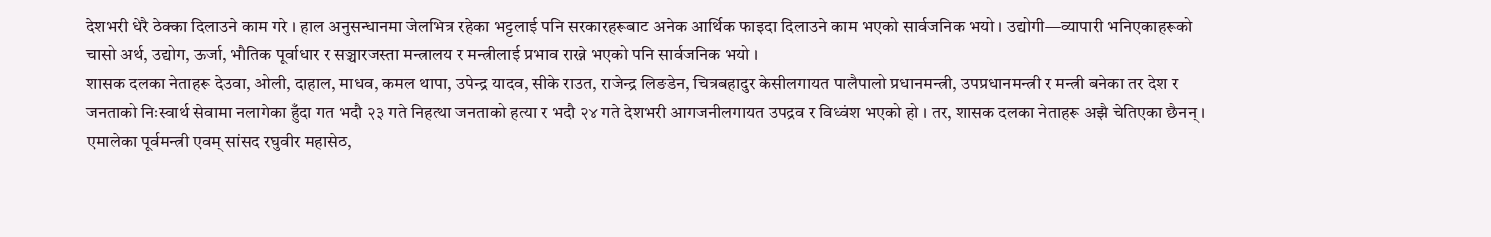देशभरी धेरै ठेक्का दिलाउने काम गरे । हाल अनुसन्धानमा जेलभित्र रहेका भट्टलाई पनि सरकारहरूबाट अनेक आर्थिक फाइदा दिलाउने काम भएको सार्वजनिक भयो । उद्योगी—व्यापारी भनिएकाहरूको चासो अर्थ, उद्योग, ऊर्जा, भौतिक पूर्वाधार र सञ्चारजस्ता मन्त्रालय र मन्त्रीलाई प्रभाव राख्ने भएको पनि सार्वजनिक भयो ।
शासक दलका नेताहरू देउवा, ओली, दाहाल, माधव, कमल थापा, उपेन्द्र यादव, सीके राउत, राजेन्द्र लिङडेन, चित्रबहादुर केसीलगायत पालैपालो प्रधानमन्त्री, उपप्रधानमन्त्री र मन्त्री बनेका तर देश र जनताको निःस्वार्थ सेवामा नलागेका हुँदा गत भदौ २३ गते निहत्था जनताको हत्या र भदौ २४ गते देशभरी आगजनीलगायत उपद्रव र विध्वंश भएको हो । तर, शासक दलका नेताहरू अझै चेतिएका छैनन् ।
एमालेका पूर्वमन्त्री एवम् सांसद रघुवीर महासेठ,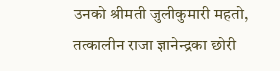उनको श्रीमती जुलीकुमारी महतो, तत्कालीन राजा ज्ञानेन्द्रका छोरी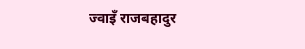ज्वाइँ राजबहादुर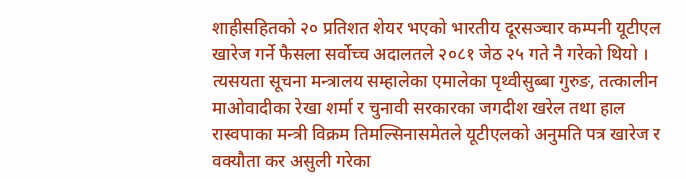शाहीसहितको २० प्रतिशत शेयर भएको भारतीय दूरसञ्चार कम्पनी यूटीएल खारेज गर्ने फैसला सर्वोच्च अदालतले २०८१ जेठ २५ गते नै गरेको थियो । त्यसयता सूचना मन्त्रालय सम्हालेका एमालेका पृथ्वीसुब्बा गुरुङ, तत्कालीन माओवादीका रेखा शर्मा र चुनावी सरकारका जगदीश खरेल तथा हाल रास्वपाका मन्त्री विक्रम तिमल्सिनासमेतले यूटीएलको अनुमति पत्र खारेज र वक्यौता कर असुली गरेका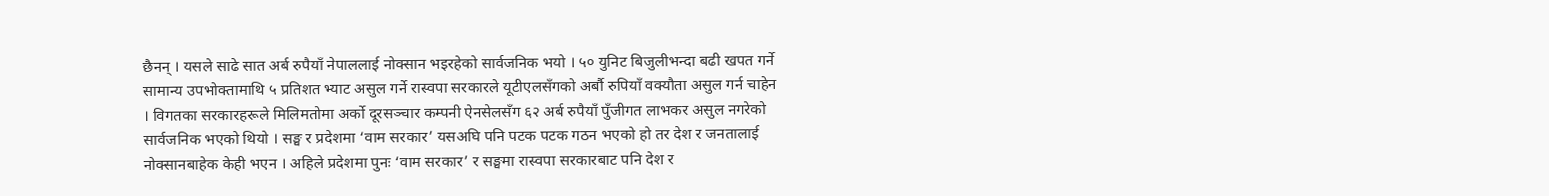छैनन् । यसले साढे सात अर्ब रुपैयाँ नेपाललाई नोक्सान भइरहेको सार्वजनिक भयो । ५० युनिट बिजुलीभन्दा बढी खपत गर्ने सामान्य उपभोक्तामाथि ५ प्रतिशत भ्याट असुल गर्ने रास्वपा सरकारले यूटीएलसँगको अर्बौ रुपियाँ वक्यौता असुल गर्न चाहेन । विगतका सरकारहरूले मिलिमतोमा अर्को दूरसञ्चार कम्पनी ऐनसेलसँग ६२ अर्ब रुपैयाँ पुँजीगत लाभकर असुल नगरेको सार्वजनिक भएको थियो । सङ्घ र प्रदेशमा ‘वाम सरकार’ यसअघि पनि पटक पटक गठन भएको हो तर देश र जनतालाई नोक्सानबाहेक केही भएन । अहिले प्रदेशमा पुनः ‘वाम सरकार’ र सङ्घमा रास्वपा सरकारबाट पनि देश र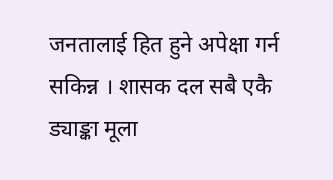जनतालाई हित हुने अपेक्षा गर्न सकिन्न । शासक दल सबै एकै ड्याङ्का मूला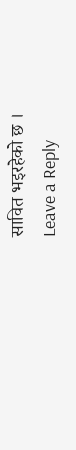सावित भइरहेको छ ।
Leave a Reply